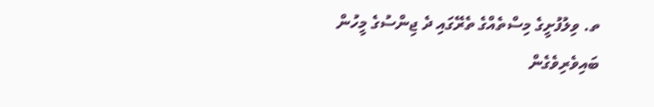ތ. ވިލުފުށީގެ މިސްތެއްގެ ތެރޭގައި ދެ ޖިންސުގެ މީހުން ބައިވެރިވެގެން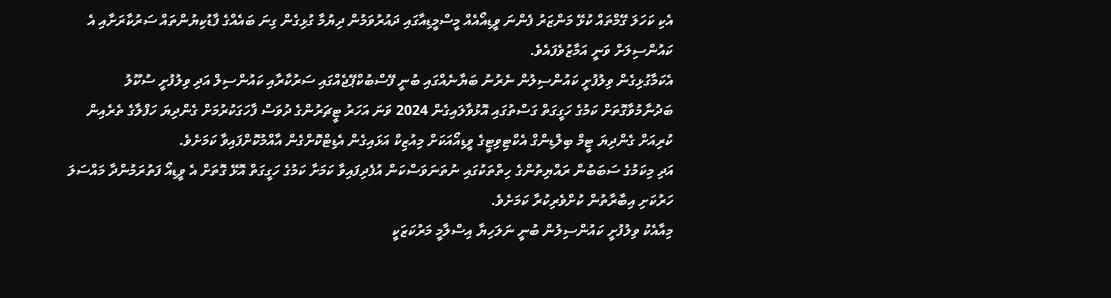އެކި ކަހަލަ ގޭމްތައް ކުޅޭ މަންޒަރު ފެންނަ ވީޑިއޯއެއް މީސްމީޑިއާގައި ދައުރުވަމުން ދިޔުމާ ގުޅިގެން ގިނަ ބައެއްގެ ފާޑުކިޔުންތައް ސަރުކާރަށާއި އެ ކައުންސިލަށް ވަނީ އަމާޒުވެފައެވެ.
އެކަމާގުޅިގެން ވިލުފުށީ ކައުންސިލުން ނެރުނު ބަޔާނެއްގައި ބުނީ ފޭސްބުކްޕޭޖެއްގައި ސަރުކާރާއި ކައުންސިލް އަދި ވިލުފުށީ ސުކޫލު ބަދުނާމުވާގޮތަށް ކަމުގެ ހަގީގަތް ގަސްތުގައި އޮޅުވާލައިގެން 2024 ވަނަ އަހަރު ޓީޗަރުންގެ ދުވަސް ފާހަގަކުރުމަށް ގެންދިޔަ ހަފްލާގެ ތެރެއިން ކުރިއަށް ގެންދިޔަ ޓީމް ބިލްޑިންގް އެކްޓިވިޓީގެ ވީޑިއޯއަކަށް މިއުޒިކް އަޅައިގެން އެޑިޓްކޮށްގެން އާއްމުކޮށްފައިވާ ކަމަށެވެ.
އަދި މިކަމުގެ ސަބަބުން ރައްޔިތުންގެ ހިތްތަކުގައި ނުތަނަވަސްކަން އުފެދިފައިވާ ކަމަށާ ކަމުގެ ހަގީގަތް އޮޅޭ ގޮތަށް އެ ވީޑިއޯ ފަތުރަމުންދާ މައްސަލަ ހަރުކަށި އިބާރާތުން ކުށްވެރިކުރާ ކަމަށެވެ.
މިއާއެކު ވިލުފުށީ ކައުންސިލުން ބުނީ ނަލަހިޔާ އިސްލާމީ މަރުކަޒަކީ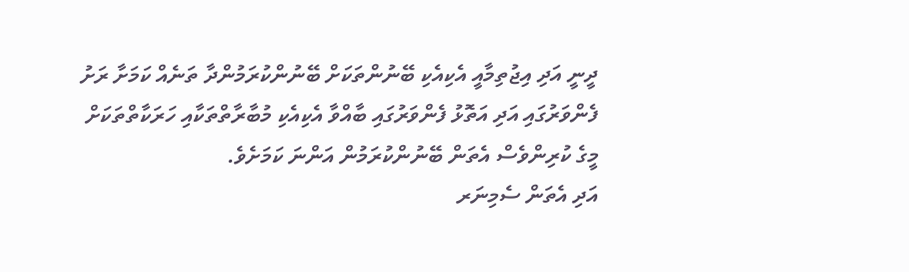ދީނީ އަދި އިޖުތިމާއީ އެކިއެކި ބޭނުންތަކަށް ބޭނުންކުރަމުންދާ ތަނެއް ކަމަށާ ރަށު ފެންވަރުގައި އަދި އަތޮޅު ފެންވަރުގައި ބާއްވާ އެކިއެކި މުބާރާތްތަކާއި ހަރަކާތްތަކަށް މީގެ ކުރިންވެސް އެތަން ބޭނުންކުރަމުން އަންނަ ކަމަށެވެ.
އަދި އެތަން ސެމިނަރ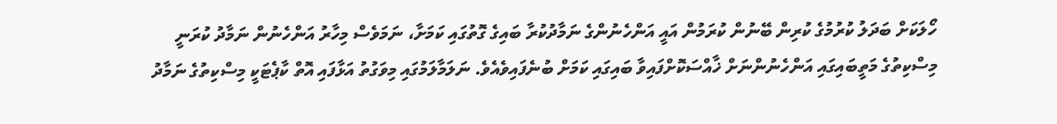ހޯލަކަށް ބަދަލު ކުރުމުގެ ކުރިން ބޭނުން ކުރަމުން އައީ އަންހެނުންގެ ނަމާދުކުރާ ބައިގެ ގޮތުގައި ކަމަށާ، ނަމަވެސް މިހާރު އަންހެނުން ނަމާދު ކުރަނީ މިސްކިތުގެ މަތީބައިގައި އަންހެނުންނަށް ޚާއްސަކޮށްފައިވާ ބައިގައި ކަމަށް ބުނެފައިވެއެވެ. ނަލަމާލަމުގައި މިވަގުތު އަޅާފައި އޮތް ކާޕެޓަކީ މިސްކިތުގެ ނަމާދު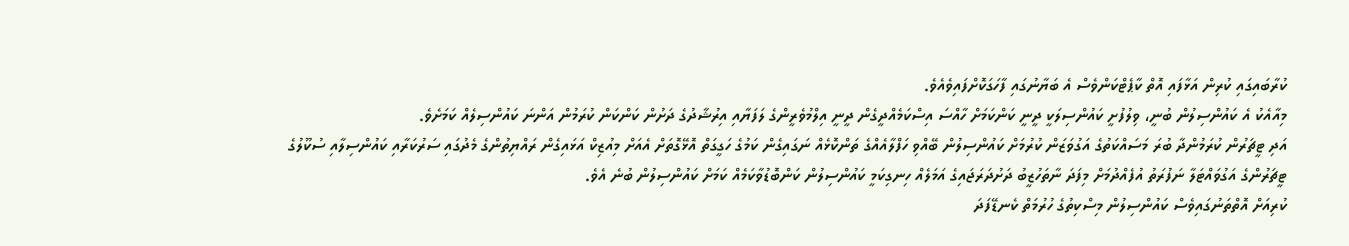ކުރާބައިގައި ކުރިން އަޅާފައި އޮތް ކާޕެޓްކަންވެސް އެ ބަޔާނުގައި ފާހަގަކޮށްފައިވެއެވެ.
މިއާއެކު އެ ކައުންސިލުން ބުނީ، ވިލުފުށީ ކައުންސިލަކީ ދީނީ ކަންކަމަށް ހާއްސަ އިސްކަމެއްދީގެން ދީނީ އިލްމުވެރީންގެ ލަފަޔާއި އިރުޝާދުގެ ދަށުން ކަންކަން ކުރަމުން އަންނަ ކައުންސިލެއް ކަމަށެވެ.
އަދި ޓީޗަރުން ކުރަމުންދާ ބުރަ މަސައްކަތުގެ އަގުވަޒަން ކުރުމަށް ކައުންސިލުން ބޭއްވި ހަފްލާއެއްގެ ތަންކޮޅެއް ނަގައިގެން ކަމުގެ ހަގީގަތް އޮޅޭގޮތަށް އެއަށް މިއުޒިކް އަޅައިގެން ރައްޔިތުންގެ މެދުގައި ސަރުކަރާއި ކައުންސިލާއި ސުކޫލުގެ ޓީޗަރުންގެ އަގުވައްޓަލާ ނަފުރަތު އުފެއްދުމަށް މިފަދަ ނާތަހުޒީބު ދަށުދަރަޖައިގެ އަމަލެއް ހިނގިކަމީ ކައުންސިލުން ކަންބޮޑުވާކަމެއް ކަމަށް ކައުންސިލުން ބުނެ އެވެ.
ކުރިއަށް އޮތްތަނުގައިވެސް ކައުންސިލުން މިސްކިތުގެ ހުރުމަތް ކެނޑޭފަދަ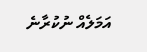އަމަލެއް ނުކުރާނެ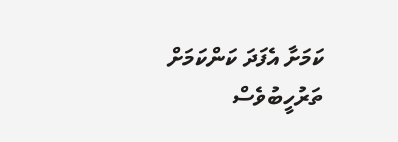ކަމަށާ އެފަދަ ކަންކަމަށް ތަރުހީބުވެސް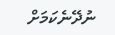ނުދޭނެކަމަށް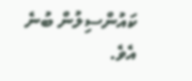ކައުންސިލުން ބުނެ އެވެ.